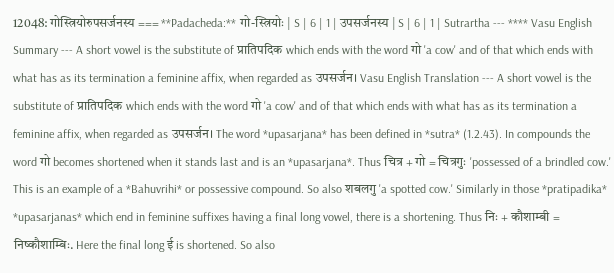12048: गोस्त्रियोरुपसर्जनस्य === **Padacheda:** गो-स्त्रियोः | S | 6 | 1 | उपसर्जनस्य | S | 6 | 1 | Sutrartha --- **** Vasu English Summary --- A short vowel is the substitute of प्रातिपदिक which ends with the word गो 'a cow' and of that which ends with what has as its termination a feminine affix, when regarded as उपसर्जन। Vasu English Translation --- A short vowel is the substitute of प्रातिपदिक which ends with the word गो 'a cow' and of that which ends with what has as its termination a feminine affix, when regarded as उपसर्जन। The word *upasarjana* has been defined in *sutra* (1.2.43). In compounds the word गो becomes shortened when it stands last and is an *upasarjana*. Thus चित्र + गो = चित्रगुः 'possessed of a brindled cow.' This is an example of a *Bahuvrihi* or possessive compound. So also शबलगु 'a spotted cow.' Similarly in those *pratipadika* *upasarjanas* which end in feminine suffixes having a final long vowel, there is a shortening. Thus निः + कौशाम्बी = निष्कौशाम्बिः. Here the final long ई is shortened. So also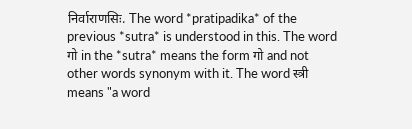निर्वाराणसिः. The word *pratipadika* of the previous *sutra* is understood in this. The word गो in the *sutra* means the form गो and not other words synonym with it. The word स्त्री means "a word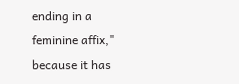ending in a feminine affix," because it has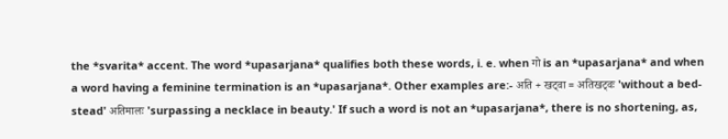the *svarita* accent. The word *upasarjana* qualifies both these words, i. e. when गो is an *upasarjana* and when a word having a feminine termination is an *upasarjana*. Other examples are:- अति + खट्वा = अतिखट्वः 'without a bed-stead' अतिमालः 'surpassing a necklace in beauty.' If such a word is not an *upasarjana*, there is no shortening, as,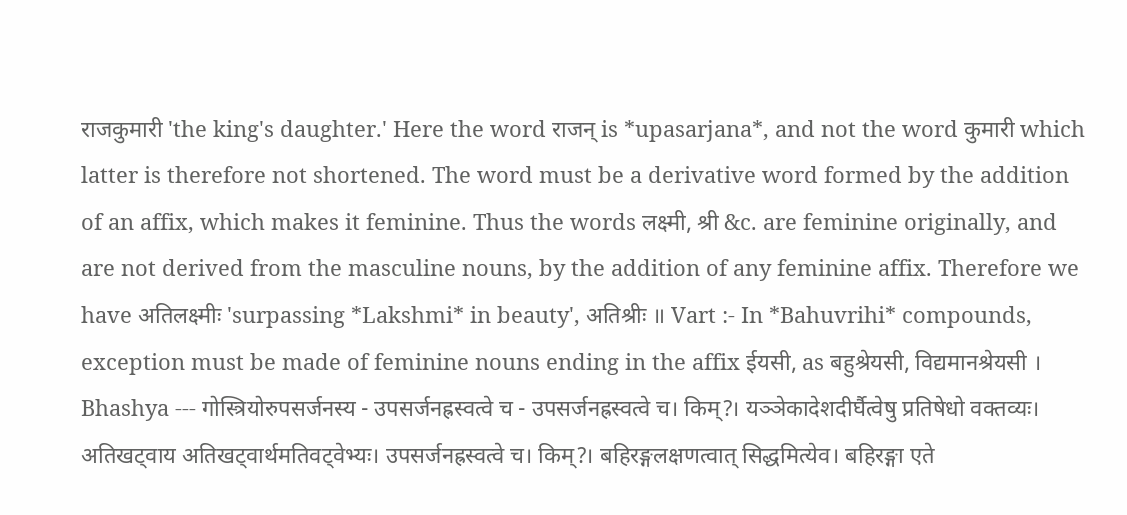राजकुमारी 'the king's daughter.' Here the word राजन् is *upasarjana*, and not the word कुमारी which latter is therefore not shortened. The word must be a derivative word formed by the addition of an affix, which makes it feminine. Thus the words लक्ष्मी, श्री &c. are feminine originally, and are not derived from the masculine nouns, by the addition of any feminine affix. Therefore we have अतिलक्ष्मीः 'surpassing *Lakshmi* in beauty', अतिश्रीः ॥ Vart :- In *Bahuvrihi* compounds, exception must be made of feminine nouns ending in the affix ईयसी, as बहुश्रेयसी, विद्यमानश्रेयसी । Bhashya --- गोस्त्रियोरुपसर्जनस्य - उपसर्जनह्रस्वत्वे च - उपसर्जनह्रस्वत्वे च। किम्?। यञ्ञेकादेशदीर्घैत्वेषु प्रतिषेधो वक्तव्यः। अतिखट्वाय अतिखट्वार्थमतिवट्वेभ्यः। उपसर्जनह्रस्वत्वे च। किम्?। बहिरङ्गलक्षणत्वात् सिद्धमित्येव। बहिरङ्गा एते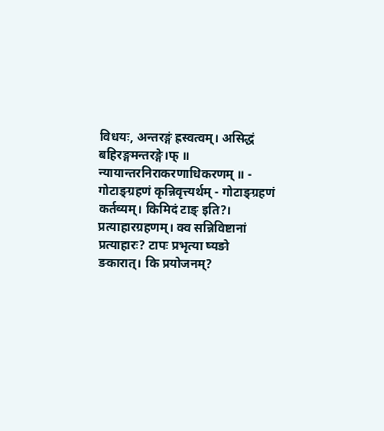विधयः, अन्तरङ्गं ह्रस्वत्वम्। असिद्धं बहिरङ्गमन्तरङ्गे।फ् ॥ न्यायान्तरनिराकरणाधिकरणम् ॥ - गोटाङ्ग्रहणं कृन्निवृत्त्यर्थम् - गोटाङ्ग्रहणं कर्तव्यम्। किमिदं टाङ् इति?। प्रत्याहारग्रहणम्। क्व सन्निविष्टानां प्रत्याहारः? टापः प्रभृत्या ष्यङो ङकारात्। कि प्रयोजनम्?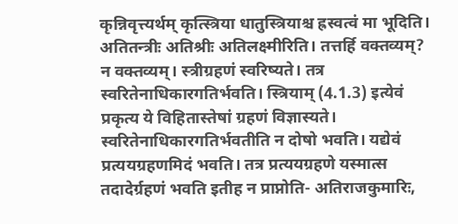कृन्निवृत्त्यर्थम् कृत्स्त्रिया धातुस्त्रियाश्च ह्रस्वत्वं मा भूदिति। अतितन्त्रीः अतिश्रीः अतिलक्ष्मीरिति। तत्तर्हि वक्तव्यम्? न वक्तव्यम्। स्त्रीग्रहणं स्वरिष्यते। तत्र स्वरितेनाधिकारगतिर्भवति। स्त्रियाम् (4.1.3) इत्येवं प्रकृत्य ये विहितास्तेषां ग्रहणं विज्ञास्यते। स्वरितेनाधिकारगतिर्भवतीति न दोषो भवति। यद्येवं प्रत्ययग्रहणमिदं भवति। तत्र प्रत्ययग्रहणे यस्मात्स तदादेर्ग्रहणं भवति इतीह न प्राप्नोति- अतिराजकुमारिः,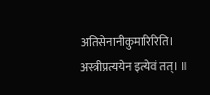अतिसेनानीकुमारिरिति। अस्त्रीप्रत्ययेन इत्येवं तत्। ॥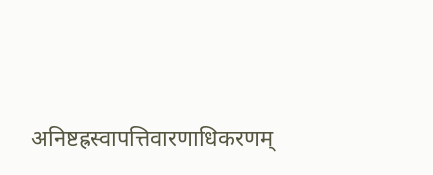अनिष्टह्रस्वापत्तिवारणाधिकरणम्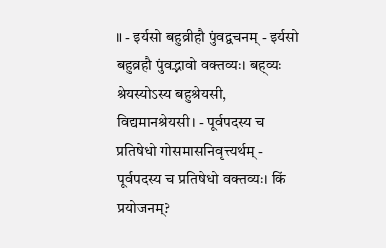॥ - इर्यसो बहुव्रीहौ पुंवद्वचनम् - इर्यसो बहुव्रहौ पुंवद्भावो वक्तव्यः। बह्व्यः श्रेयस्योऽस्य बहुश्रेयसी, विद्यमानश्रेयसी। - पूर्वपदस्य च प्रतिषेधो गोसमासनिवृत्त्यर्थम् - पूर्वपदस्य च प्रतिषेधो वक्तव्यः। किं प्रयोजनम्?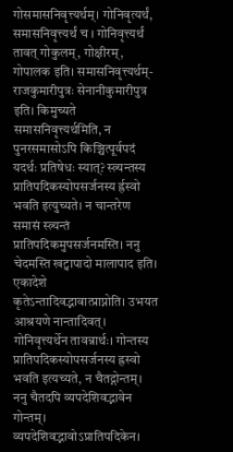गोसमासनिवृत्त्यर्थम्। गोनिवृत्यर्थं, समासनिवृत्त्यर्थं च । गोनिवृत्त्यर्थं तावत् गोकुलम्, गोक्षीरम्, गोपालक इति। समासनिवृत्त्यर्थम्- राजकुमारीपुत्रः सेनानीकुमारीपुत्र इति। किमुच्यते समासनिवृत्त्यर्थमिति, न पुनरसमासोऽपि किञ्चित्पूर्वपदं यदर्थः प्रतिषेधः स्यात्? स्त्र्यन्तस्य प्रातिपदिकस्योपसर्जनस्य र्ह्रस्वो भवति इत्युच्यते। न चान्तरेण समासं स्त्र्यन्तं प्रातिपदिकमुपसर्जनमस्ति। ननु चेदमस्ति खट्वापादो मालापाद इति। एकादेशे कृतेऽन्तादिवद्भावात्प्राप्नोति। उभयत आश्रयणे नान्तादिवत्। गोनिवृत्त्यर्थेन तावन्नार्थः। गोन्तस्य प्रातिपदिकस्योपसर्जनस्य ह्रस्वो भवति इत्यच्यते, न चैतद्गोन्तम्। ननु चैतदपि व्यपदेशिवद्भावेन गोन्तम्। व्यपदेशिवद्भावोऽप्रातिपदिकेन।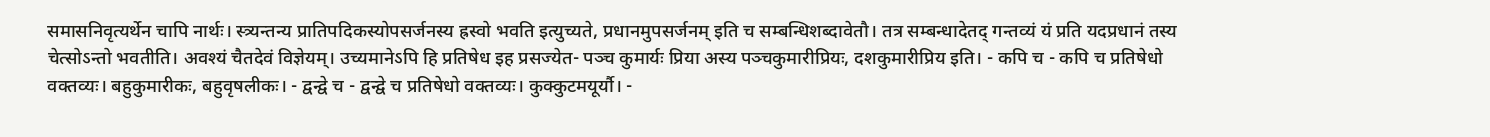समासनिवृत्यर्थेन चापि नार्थः। स्त्र्यन्तन्य प्रातिपदिकस्योपसर्जनस्य ह्रस्वो भवति इत्युच्यते, प्रधानमुपसर्जनम् इति च सम्बन्धिशब्दावेतौ। तत्र सम्बन्धादेतद् गन्तव्यं यं प्रति यदप्रधानं तस्य चेत्सोऽन्तो भवतीति। अवश्यं चैतदेवं विज्ञेयम्। उच्यमानेऽपि हि प्रतिषेध इह प्रसज्येत- पञ्च कुमार्यः प्रिया अस्य पञ्चकुमारीप्रियः, दशकुमारीप्रिय इति। - कपि च - कपि च प्रतिषेधो वक्तव्यः। बहुकुमारीकः, बहुवृषलीकः। - द्वन्द्वे च - द्वन्द्वे च प्रतिषेधो वक्तव्यः। कुक्कुटमयूर्यौ। -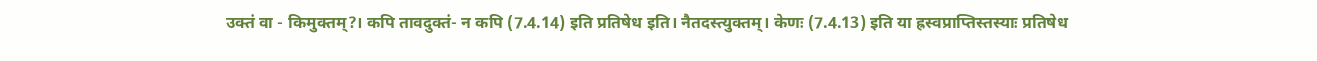उक्तं वा - किमुक्तम्?। कपि तावदुक्तं- न कपि (7.4.14) इति प्रतिषेध इति। नैतदस्त्युक्तम्। केणः (7.4.13) इति या ह्रस्वप्राप्तिस्तस्याः प्रतिषेध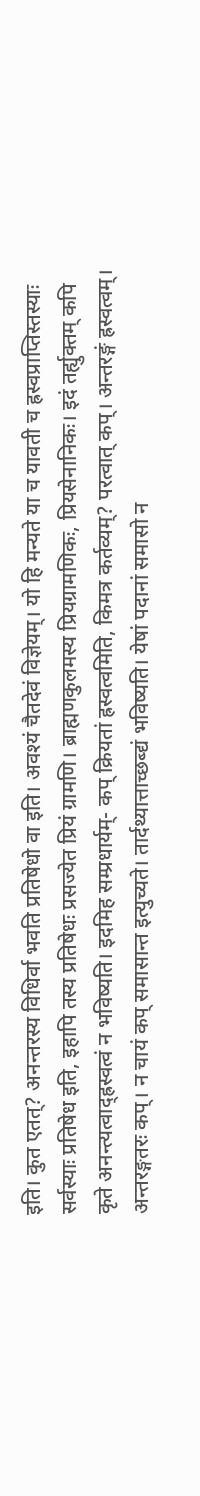इति। कुत एतत्? अनन्तरस्य विधिर्वा भवति प्रतिषेधो वा इति। अवश्यं चैतदेवं विज्ञेयम्। यो हि मन्यते या च यावती च ह्रस्वप्राप्तिस्तस्याः सर्वस्याः प्रतिषेध इति, इहापि तस्य प्रतिषेधः प्रसज्येत प्रियं ग्रामणि। ब्राह्मणकुलमस्य प्रियग्रामणिकः, प्रियसेनानिकः। इदं तर्ह्युक्तम् कपि कृते अनन्त्यत्वाद्ह्रस्वत्वं न भविष्यति। इदमिह सम्प्रधार्यम्- कप् क्रियतां ह्रस्वत्वमिति, किमत्र कर्तव्यम्? परत्वात् कप्। अन्तरङ्गं ह्रस्वत्वम्। अन्तरङ्गतरः कप्। न चायं कप् समासान्त इत्युच्यते। तार्दथ्यात्ताच्छब्द्यं भविष्यति। येषां पदानां समासो न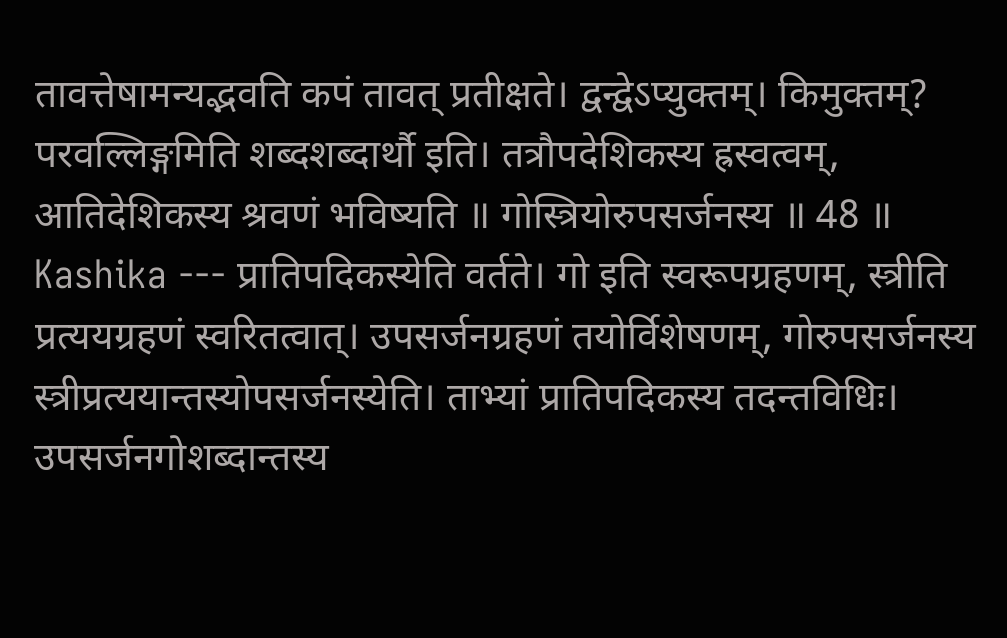तावत्तेषामन्यद्भवति कपं तावत् प्रतीक्षते। द्वन्द्वेऽप्युक्तम्। किमुक्तम्? परवल्लिङ्गमिति शब्दशब्दार्थौ इति। तत्रौपदेशिकस्य ह्रस्वत्वम्, आतिदेशिकस्य श्रवणं भविष्यति ॥ गोस्त्रियोरुपसर्जनस्य ॥ 48 ॥ Kashika --- प्रातिपदिकस्येति वर्तते। गो इति स्वरूपग्रहणम्, स्त्रीति प्रत्ययग्रहणं स्वरितत्वात्। उपसर्जनग्रहणं तयोर्विशेषणम्, गोरुपसर्जनस्य स्त्रीप्रत्ययान्तस्योपसर्जनस्येति। ताभ्यां प्रातिपदिकस्य तदन्तविधिः। उपसर्जनगोशब्दान्तस्य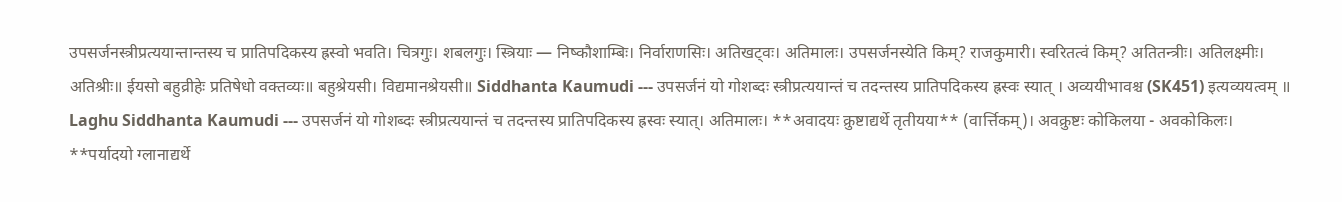उपसर्जनस्त्रीप्रत्ययान्तान्तस्य च प्रातिपदिकस्य ह्रस्वो भवति। चित्रगुः। शबलगुः। स्त्रियाः — निष्कौशाम्बिः। निर्वाराणसिः। अतिखट्वः। अतिमालः। उपसर्जनस्येति किम्? राजकुमारी। स्वरितत्वं किम्? अतितन्त्रीः। अतिलक्ष्मीः। अतिश्रीः॥ ईयसो बहुव्रीहेः प्रतिषेधो वक्तव्यः॥ बहुश्रेयसी। विद्यमानश्रेयसी॥ Siddhanta Kaumudi --- उपसर्जनं यो गोशब्दः स्त्रीप्रत्ययान्तं च तदन्तस्य प्रातिपदिकस्य ह्रस्वः स्यात् । अव्ययीभावश्च (SK451) इत्यव्ययत्वम् ॥ Laghu Siddhanta Kaumudi --- उपसर्जनं यो गोशब्दः स्त्रीप्रत्ययान्तं च तदन्तस्य प्रातिपदिकस्य ह्रस्वः स्यात्। अतिमालः। **अवादयः क्रुष्टाद्यर्थे तृतीयया** (वार्त्तिकम्)। अवक्रुष्टः कोकिलया - अवकोकिलः। **पर्यादयो ग्लानाद्यर्थे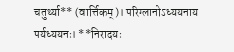चतुर्थ्या** (वार्त्तिकम्)। परिग्लानोऽध्ययनाय पर्यध्ययनः। **निरादयः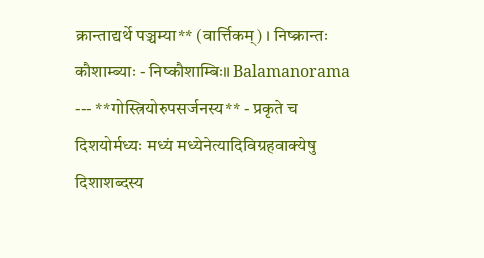क्रान्ताद्यर्थे पञ्चम्या** (वार्त्तिकम्) । निष्क्रान्तः कौशाम्ब्याः - निष्कौशाम्बिः॥ Balamanorama --- **गोस्त्रियोरुपसर्जनस्य** - प्रकृते च दिशयोर्मध्यः मध्यं मध्येनेत्यादिविग्रहवाक्येषु दिशाशब्दस्य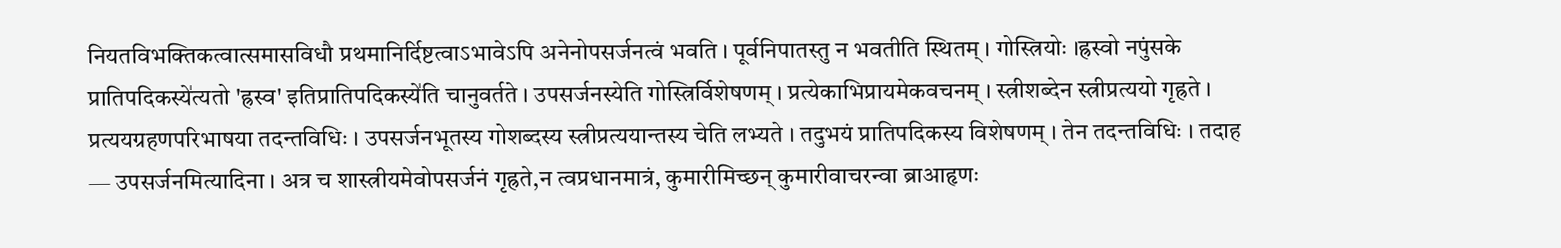नियतविभक्तिकत्वात्समासविधौ प्रथमानिर्दिष्टत्वाऽभावेऽपि अनेनोपसर्जनत्वं भवति । पूर्वनिपातस्तु न भवतीति स्थितम् । गोस्त्रियोः ।ह्रस्वो नपुंसके प्रातिपदिकस्ये॑त्यतो 'ह्रस्व' इतिप्रातिपदिकस्ये॑ति चानुवर्तते । उपसर्जनस्येति गोस्त्रिर्विशेषणम् । प्रत्येकाभिप्रायमेकवचनम् । स्त्रीशब्देन स्त्रीप्रत्ययो गृह्रते । प्रत्ययग्रहणपरिभाषया तदन्तविधिः । उपसर्जनभूतस्य गोशब्दस्य स्त्रीप्रत्ययान्तस्य चेति लभ्यते । तदुभयं प्रातिपदिकस्य विशेषणम् । तेन तदन्तविधिः । तदाह — उपसर्जनमित्यादिना । अत्र च शास्त्रीयमेवोपसर्जनं गृह्रते,न त्वप्रधानमात्रं, कुमारीमिच्छन् कुमारीवाचरन्वा ब्राआहृणः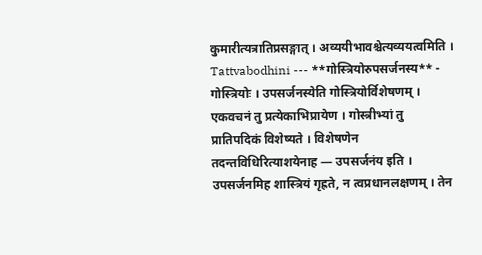कुमारीत्यत्रातिप्रसङ्गात् । अव्ययीभावश्चेत्यव्ययत्वमिति । Tattvabodhini --- **गोस्त्रियोरुपसर्जनस्य** - गोस्त्रियोः । उपसर्जनस्येति गोस्त्रियोर्विशेषणम् । एकवचनं तु प्रत्येकाभिप्रायेण । गोस्त्रीभ्यां तु प्रातिपदिकं विशेष्यते । विशेषणेन तदन्तविधिरित्याशयेनाह — उपसर्जनंय इति । उपसर्जनमिह शास्त्रियं गृह्रते, न त्वप्रधानलक्षणम् । तेन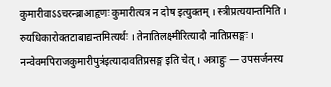कुमारीवाऽऽचरन्ब्राआहृणः कुमारीत्यत्र न दोष इत्युक्तम् । स्त्रीप्रत्ययान्तमिति । रुयधिकारोक्तटाबाद्यन्तमित्यर्थः । तेनातिलक्ष्मीरित्यादौ नातिप्रसङ्गः । नन्वेवमपिराजकुमारीपुत्र॑इत्यादावतिप्रसङ्ग इति चेत् । अत्राहुः — उपसर्जनस्य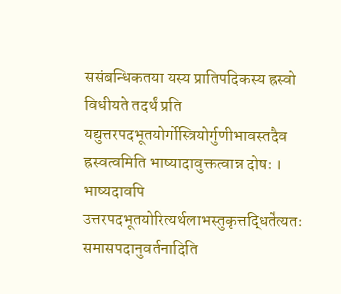ससंबन्धिकतया यस्य प्रातिपदिकस्य ह्रस्वो विधीयते तदर्थं प्रति यद्युत्तरपदभूतयोर्गोस्त्रियोर्गुणीभावस्तदैव ह्रस्वत्वमिति भाष्यादावुक्तत्वान्न दोषः । भाष्यदावपि उत्तरपदभूतयोरित्यर्थलाभस्तुकृत्तद्धिते॑त्यतः समासपदानुवर्तनादिति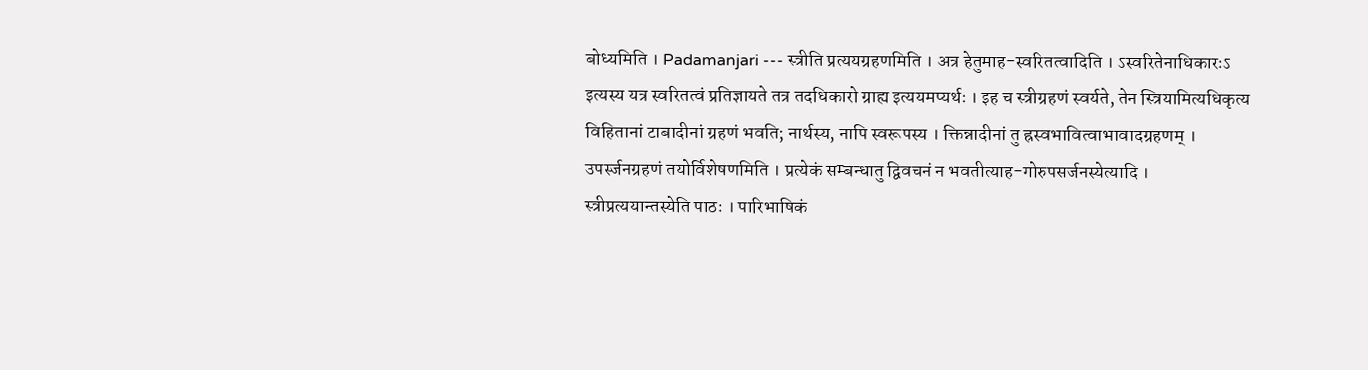बोध्यमिति । Padamanjari --- स्त्रीति प्रत्ययग्रहणमिति । अत्र हेतुमाह-स्वरितत्वादिति । ऽस्वरितेनाधिकारःऽ इत्यस्य यत्र स्वरितत्वं प्रतिज्ञायते तत्र तदधिकारो ग्राह्य इत्ययमप्यर्थः । इह च स्त्रीग्रहणं स्वर्यते, तेन स्त्रियामित्यधिकृत्य विहितानां टाबादीनां ग्रहणं भवति; नार्थस्य, नापि स्वरूपस्य । क्तिन्नादीनां तु ह्रस्वभावित्वाभावादग्रहणम् । उपर्स्जनग्रहणं तयोर्विशेषणमिति । प्रत्येकं सम्बन्धातु द्विवचनं न भवतीत्याह-गोरुपसर्जनस्येत्यादि । स्त्रीप्रत्ययान्तस्येति पाठः । पारिभाषिकं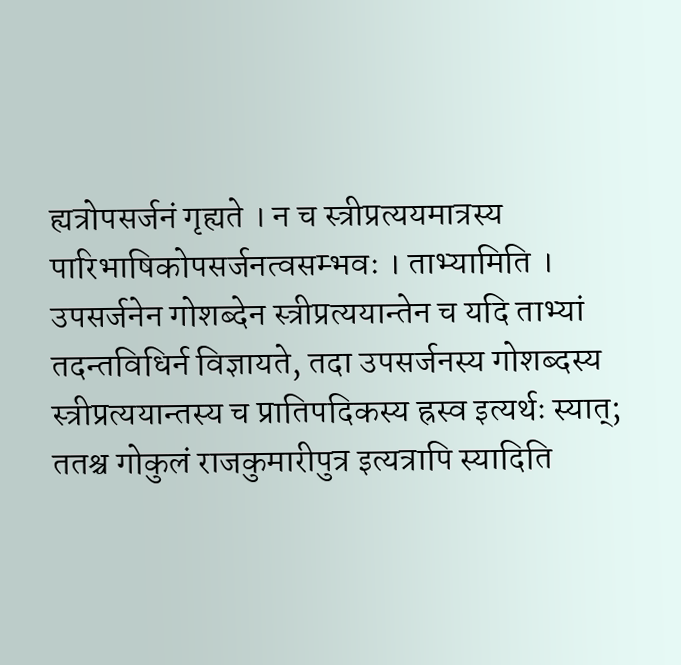ह्यत्रोपसर्जनं गृह्यते । न च स्त्रीप्रत्ययमात्रस्य पारिभाषिकोपसर्जनत्वसम्भवः । ताभ्यामिति । उपसर्जनेन गोशब्देन स्त्रीप्रत्ययान्तेन च यदि ताभ्यां तदन्तविधिर्न विज्ञायते, तदा उपसर्जनस्य गोशब्दस्य स्त्रीप्रत्ययान्तस्य च प्रातिपदिकस्य ह्रस्व इत्यर्थः स्यात्; ततश्च गोकुलं राजकुमारीपुत्र इत्यत्रापि स्यादिति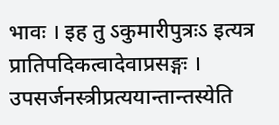भावः । इह तु ऽकुमारीपुत्रःऽ इत्यत्र प्रातिपदिकत्वादेवाप्रसङ्गः । उपसर्जनस्त्रीप्रत्ययान्तान्तस्येति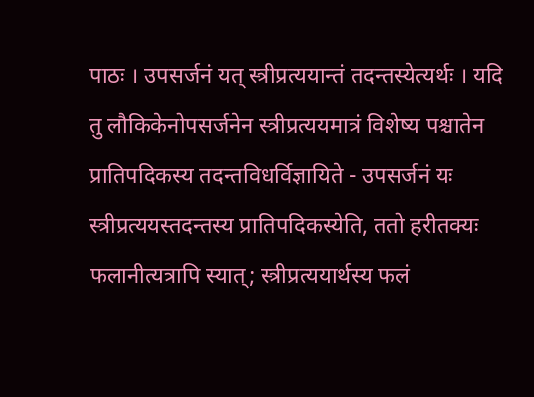पाठः । उपसर्जनं यत् स्त्रीप्रत्ययान्तं तदन्तस्येत्यर्थः । यदि तु लौकिकेनोपसर्जनेन स्त्रीप्रत्ययमात्रं विशेष्य पश्चातेन प्रातिपदिकस्य तदन्तविधर्विज्ञायिते - उपसर्जनं यः स्त्रीप्रत्ययस्तदन्तस्य प्रातिपदिकस्येति, ततो हरीतक्यः फलानीत्यत्रापि स्यात्; स्त्रीप्रत्ययार्थस्य फलं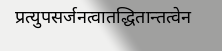प्रत्युपसर्जनत्वातद्धितान्तत्वेन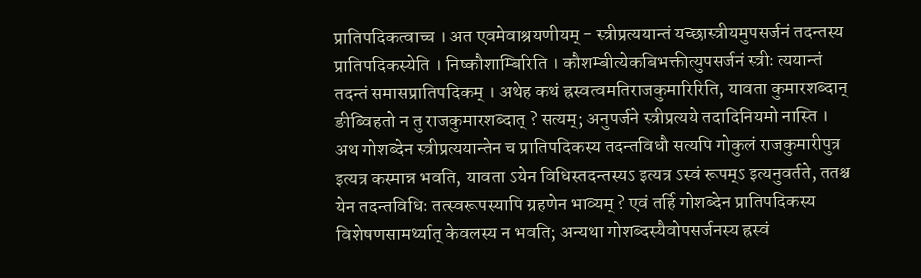प्रातिपदिकत्वाच्च । अत एवमेवाश्रयणीयम् - स्त्रीप्रत्ययान्तं यच्छास्त्रीयमुपसर्जनं तदन्तस्य प्रातिपदिकस्येति । निष्कौशाम्बिरिति । कौशम्बीत्येकबिभक्तीत्युपसर्जनं स्त्रीः त्ययान्तं तदन्तं समासप्रातिपदिकम् । अथेह कथं ह्रस्वत्वमतिराजकुमारिरिति, यावता कुमारशब्दान् ङीब्विहतो न तु राजकुमारशब्दात् ? सत्यम्; अनुपर्जने स्त्रीप्रत्यये तदादिनियमो नास्ति । अथ गोशब्देन स्त्रीप्रत्ययान्तेन च प्रातिपदिकस्य तदन्तविधौ सत्यपि गोकुलं राजकुमारीपुत्र इत्यत्र कस्मान्न भवति, यावता ऽयेन विधिस्तदन्तस्यऽ इत्यत्र ऽस्वं रूपम्ऽ इत्यनुवर्तते, ततश्च येन तदन्तविधिः तत्स्वरूपस्यापि ग्रहणेन भाव्यम् ? एवं तर्हि गोशब्देन प्रातिपदिकस्य विशेषणसामर्थ्यात् केवलस्य न भवति; अन्यथा गोशब्दस्यैवोपसर्जनस्य ह्रस्वं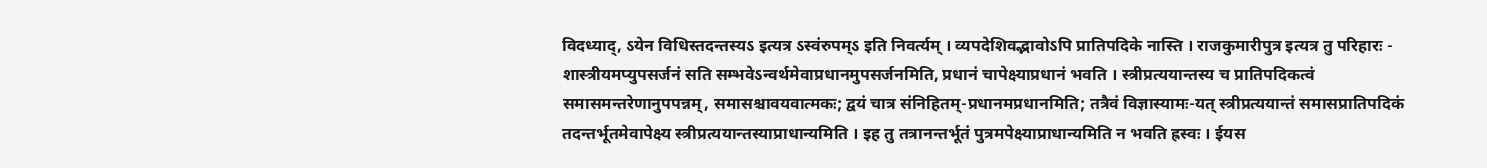विदध्याद्, ऽयेन विधिस्तदन्तस्यऽ इत्यत्र ऽस्वंरुपम्ऽ इति निवर्त्यम् । व्यपदेशिवद्भावोऽपि प्रातिपदिके नास्ति । राजकुमारीपुत्र इत्यत्र तु परिहारः - शास्त्रीयमप्युपसर्जनं सति सम्भवेऽन्वर्थमेवाप्रधानमुपसर्जनमिति, प्रधानं चापेक्ष्याप्रधानं भवति । स्त्रीप्रत्ययान्तस्य च प्रातिपदिकत्वं समासमन्तरेणानुपपन्नम्, समासश्चावयवात्मकः; द्वयं चात्र संनिहितम्-प्रधानमप्रधानमिति; तत्रैवं विज्ञास्यामः-यत् स्त्रीप्रत्ययान्तं समासप्रातिपदिकं तदन्तर्भूतमेवापेक्ष्य स्त्रीप्रत्ययान्तस्याप्राधान्यमिति । इह तु तत्रानन्तर्भूतं पुत्रमपेक्ष्याप्राधान्यमिति न भवति ह्रस्वः । ईयस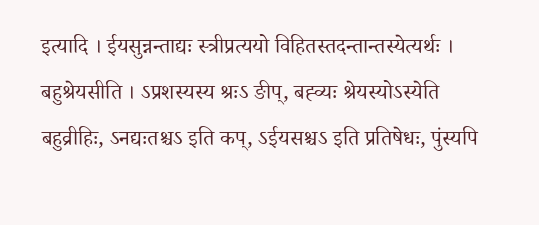इत्यादि । ईयसुन्नन्ताद्यः स्त्रीप्रत्ययो विहितस्तदन्तान्तस्येत्यर्थः । बहुश्रेयसीति । ऽप्रशस्यस्य श्रःऽ ङीप्, बह्व्यः श्रेयस्योऽस्येति बहुव्रीहिः, ऽनद्यःतश्चऽ इति कप्, ऽईयसश्चऽ इति प्रतिषेधः, पुंस्यपि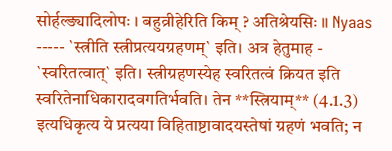सोर्हल्ङ्यादिलोपः । बहुव्रीहेरिति किम् ? अतिश्रेयसिः ॥ Nyaas ----- `स्त्रीति स्त्रीप्रत्ययग्रहणम्` इति। अत्र हेतुमाह - `स्वरितत्वात्` इति। स्त्रीग्रहणस्येह स्वरितत्वं क्रियत इति स्वरितेनाधिकारादवगतिर्भवति। तेन **स्त्रियाम्** (4.1.3) इत्यधिकृत्य ये प्रत्यया विहिताष्टावादयस्तेषां ग्रहणं भवति; न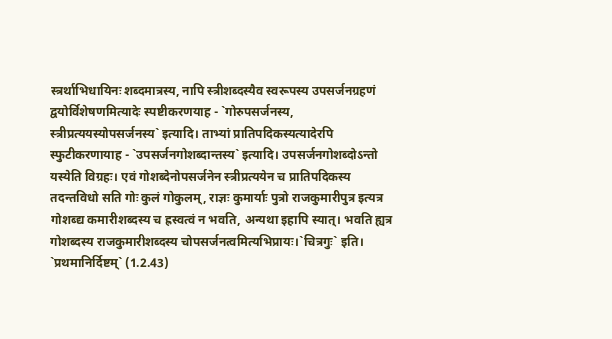स्त्रर्थाभिधायिनः शब्दमात्रस्य, नापि स्त्रीशब्दस्यैव स्वरूपस्य उपसर्जनग्रहणं द्वयोर्विशेषणमित्यादेः स्पष्टीकरणयाह - `गोरुपसर्जनस्य, स्त्रीप्रत्ययस्योपसर्जनस्य` इत्यादि। ताभ्यां प्रातिपदिकस्यत्यादेरपि स्फुटीकरणायाह - `उपसर्जनगोशब्दान्तस्य` इत्यादि। उपसर्जनगोशब्दोऽन्तो यस्येति विग्रहः। एवं गोशब्देनोपसर्जनेन स्त्रीप्रत्ययेन च प्रातिपदिकस्य तदन्तविधो सति गोः कुलं गोकुलम्, राज्ञः कुमार्याः पुत्रो राजकुमारीपुत्र इत्यत्र गोशब्द्य कमारीशब्दस्य च ह्रस्वत्वं न भवति, अन्यथा इहापि स्यात्। भवति ह्यत्र गोशब्दस्य राजकुमारीशब्दस्य चोपसर्जनत्वमित्यभिप्रायः।`चित्रगुः` इति। `प्रथमानिर्दिष्टम्` (1.2.43)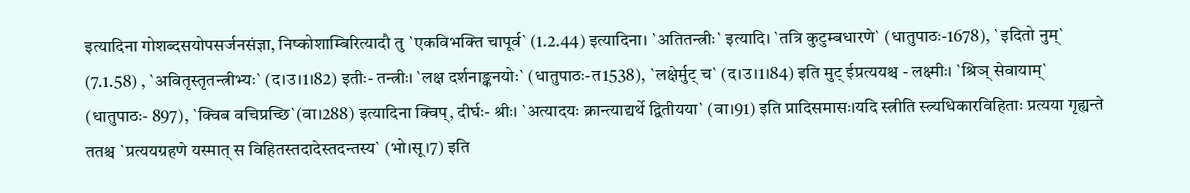इत्यादिना गोशब्दसयोपसर्जनसंज्ञा, निष्कोशाम्बिरित्यादौ तु `एकविभक्ति चापूर्व` (1.2.44) इत्यादिना। `अतितन्त्रीः` इत्यादि। `तत्रि कुटुम्बधारणे` (धातुपाठः-1678), `इदितो नुम्` (7.1.58) , `अवितृस्तृतन्त्रीभ्यः` (द।उ।1।82) इतीः- तन्त्रीः। `लक्ष दर्शनाङ्कनयोः` (धातुपाठः-त1538), `लक्षेर्मुट् च` (द।उ।1।84) इति मुट् ईप्रत्ययश्च - लक्ष्मीः। `श्रिञ् सेवायाम्` (धातुपाठः- 897), `क्विब वचिप्रच्छि`(वा।288) इत्यादिना क्विप्, दीर्घः- श्रीः। `अत्यादयः क्रान्त्याद्यर्थे द्वितीयया` (वा।91) इति प्रादिसमासः।यदि स्त्रीति स्त्र्यधिकारविहिताः प्रत्यया गृह्यन्ते ततश्च `प्रत्ययग्रहणे यस्मात् स विहितस्तदादेस्तदन्तस्य` (भो।सू।7) इति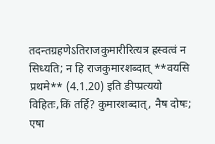तदन्तग्रहणेऽतिराजकुमारीरित्यत्र ह्रस्वत्वं न सिध्यति; न हि राजकुमारशब्दात् **वयसि प्रथमे** (4.1.20) इति ङीप्प्रत्ययो विहितः,किं तर्हि? कुमारशब्दात्, नैष दोषः; एषा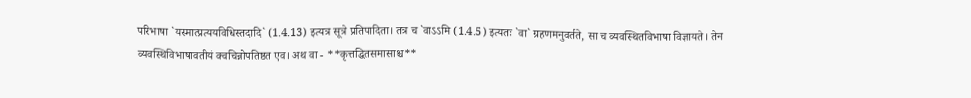परिभाषा `यस्मात्प्रत्ययविधिस्तदादि` (1.4.13) इत्यत्र सूत्रे प्रतिपादिता। तत्र च `वाऽऽमि (1.4.5) इत्यतः `वा` ग्रहणमनुवर्तते, सा च व्यवस्थितविभाषा विज्ञायते। तेन व्यवस्थिविभाषावतीयं क्वचिन्नोपतिष्ठत एव। अथ वा - **कृत्तद्धितसमासाश्च**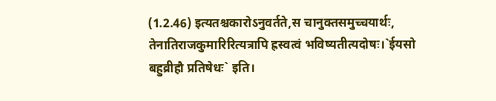(1.2.46) इत्यतश्चकारोऽनुवर्तते,स चानुक्तसमुच्चयार्थः, तेनातिराजकुमारिरित्यत्रापि ह्रस्वत्वं भविष्यतीत्यदोषः।`ईयसो बहुव्रीहौ प्रतिषेधः` इति।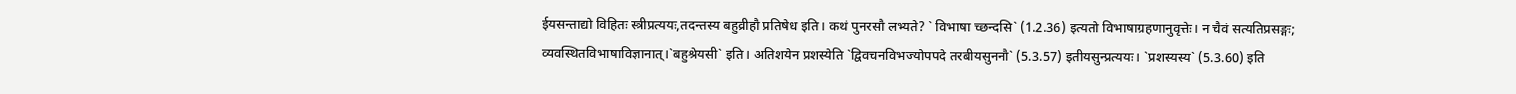ईयसन्ताद्यो विहितः स्त्रीप्रत्ययः,तदन्तस्य बहुव्रीहौ प्रतिषेध इति। कथं पुनरसौ लभ्यते? ` विभाषा च्छन्दसि` (1.2.36) इत्यतो विभाषाग्रहणानुवृत्तेः। न चैवं सत्यतिप्रसङ्गः; व्यवस्थितविभाषाविज्ञानात्।`बहुश्रेयसी` इति। अतिशयेन प्रशस्येति `द्विवचनविभज्योपपदे तरबीयसुननौ` (5.3.57) इतीयसुन्प्रत्ययः। `प्रशस्यस्य` (5.3.60) इति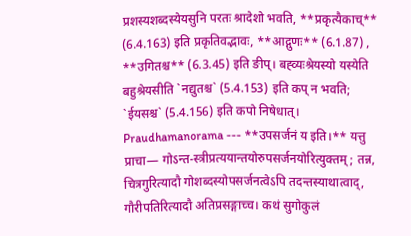प्रशस्यशब्दस्येयसुनि परतः श्रादेशो भवति, **प्रकृत्यैकाच्** (6.4.163) इति प्रकृतिवद्भावः, **आद्गुणः** (6.1.87) , **उगितश्च** (6.3.45) इति ङीप्। बह्व्यःश्रेयस्यो यस्येति बहुश्रेयसीति `नद्युतश्च` (5.4.153) इति कप् न भवति; `ईयसश्च` (5.4.156) इति कपो निषेधात्। Praudhamanorama --- **उपसर्जनं य इति।** यत्तु प्राचा— गोऽन्त-स्त्रीप्रत्ययान्तयोरुपसर्जनयोरित्युक्तम्; तन्न, चित्रगुरित्यादौ गोशब्दस्योपसर्जनत्वेऽपि तदन्तस्याथात्वाद्, गौरीपतिरित्यादौ अतिप्रसङ्गाच्च। कथं सुगोकुलं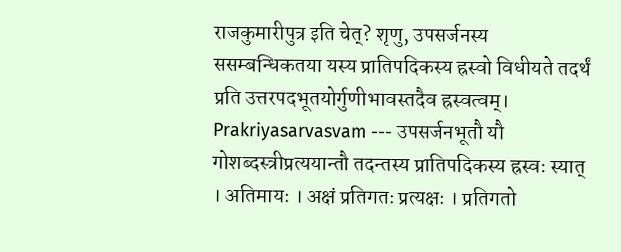राजकुमारीपुत्र इति चेत्? शृणु, उपसर्जनस्य ससम्बन्धिकतया यस्य प्रातिपदिकस्य ह्रस्वो विधीयते तदर्थं प्रति उत्तरपदभूतयोर्गुणीभावस्तदैव ह्रस्वत्वम्। Prakriyasarvasvam --- उपसर्जनभूतौ यौ गोशब्दस्त्रीप्रत्ययान्तौ तदन्तस्य प्रातिपदिकस्य ह्रस्वः स्यात् । अतिमायः । अक्षं प्रतिगतः प्रत्यक्षः । प्रतिगतो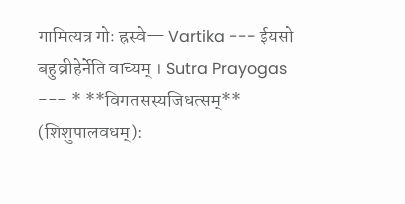गामित्यत्र गोः ह्रस्वे— Vartika --- ईयसो बहुव्रीहेर्नेति वाच्यम् । Sutra Prayogas --- * **विगतसस्यजिधत्सम्** (शिशुपालवधम्):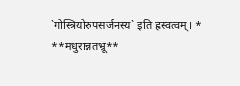`गोस्त्रियोरुपसर्जनस्य` इति ह्रस्वत्वम्। * **मधुरान्नतभ्रू**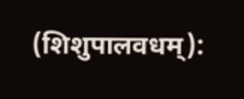(शिशुपालवधम्):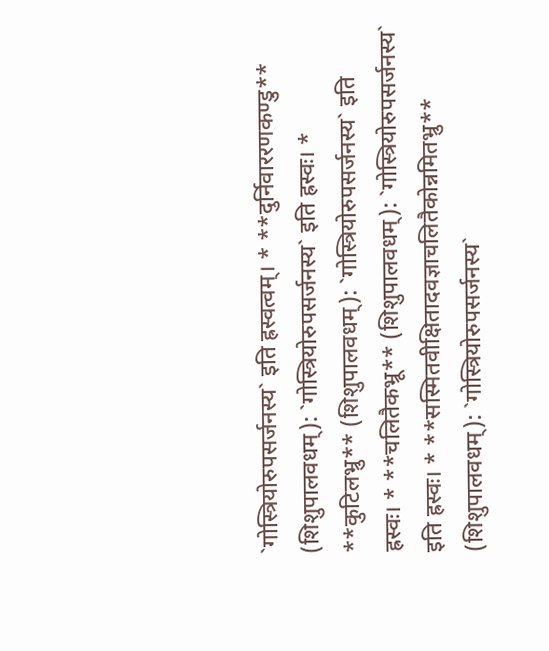`गोस्त्रियोरुपसर्जनस्य` इति ह्रस्वत्वम्। * **दुर्निवाररणकण्डु** (शिशुपालवधम्): `गोस्त्रियोरुपसर्जनस्य` इति ह्रस्वः। * **कुटिलभ्रु** (शिशुपालवधम्): `गोस्त्रियोरुपसर्जनस्य` इति ह्रस्वः। * **चलितैकभ्रू** (शिशुपालवधम्): `गोस्त्रियोरुपसर्जनस्य` इति ह्रस्वः। * **सस्मितवीक्षितादवज्ञाचलितैकोन्नमितभ्रु** (शिशुपालवधम्): `गोस्त्रियोरुपसर्जनस्य`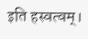इति हस्वत्वम्।